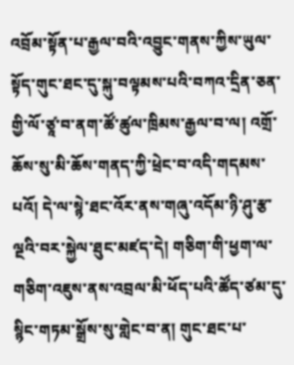འབྲོམ་སྟོན་པ་རྒྱལ་བའི་འབྱུང་གནས་ཀྱིས་ཡུལ་སྟོད་གུང་ཐང་དུ་སྐུ་བལྟམས་པའི་བཀའ་དྲིན་ཅན་གྱི་ལོ་ཙཱ་བ་ནག་ཚོ་ཚུལ་ཁྲིམས་རྒྱལ་བ་ལ། འགྲོ་ཆོས་སུ་མི་ཆོས་གནད་ཀྱི་ཕྲེང་བ་འདི་གདམས་པའོ། དེ་ལ་སྙེ་ཐང་འོར་ནས་གཞུ་འདོམ་ཉི་ཤུ་རྩ་ལྔའི་བར་སྐྱེལ་ཐུང་མཛད་དེ། གཅིག་གི་ཕྱག་ལ་གཅིག་འཇུས་ནས་འབྲལ་མི་ཕོད་པའི་ཚོད་ཙམ་དུ་སྙིང་གཏམ་སྒྲོས་སུ་གླེང་བ་ན། གུང་ཐང་པ་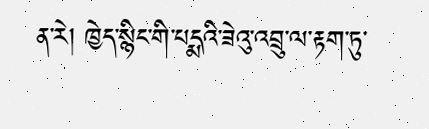ན་རེ། ཁྱེད་སྙིང་གི་པདྨའི་ཟེའུ་འབྲུ་ལ་རྟག་ཏུ་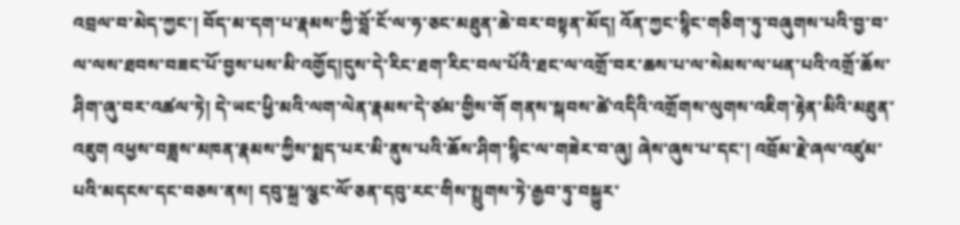འབྲལ་བ་མེད་ཀྱང་། བོད་མ་དག་པ་རྣམས་ཀྱི་བློ་ངོ་ལ་ཧ་ཅང་མཐུན་ཆེ་བར་བསྟན་མོད། འོན་ཀྱང་སྙིང་གཅིག་ཏུ་བཞུགས་པའི་བྱ་བ་ལ་ལས་ཐབས་བཟང་པོ་བྱས་པས་མི་འགྱོད།དུས་དེ་རིང་ཐག་རིང་བལ་པོའི་ཐང་ལ་འགྲོ་བར་ཆས་པ་ལ་སེམས་ལ་ཕན་པའི་འགྲོ་ཆོས་ཤིག་ཞུ་བར་འཚལ་ཏེ། དེ་ཡང་ཕྱི་མའི་ལག་ལེན་རྣམས་དེ་ཙམ་གྱིས་གོ གནས་སྐབས་ཚེ་འདིའི་འགྲོགས་ལུགས་འཇིག་རྟེན་མིའི་མཐུན་འཇུག འཕྱས་བཟླས་མཁན་རྣམས་ཀྱིས་སྨད་པར་མི་ནུས་པའི་ཆོས་ཤིག་སྙིང་ལ་གཟེར་བ་ཞུ། ཞེས་ཞུས་པ་དང་། འབྲོམ་རྗེ་ཞལ་འཛུམ་པའི་མདངས་དང་བཅས་ནས། དབུ་སྐྲ་ལྕང་ལོ་ཅན་དབུ་རང་གིས་སྤྲུགས་ཏེ་རྒྱབ་ཏུ་བསྐྱུར་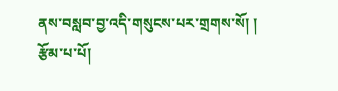ནས་བསླབ་བྱ་འདི་གསུངས་པར་གྲགས་སོ། །
རྩོམ་པ་པོ།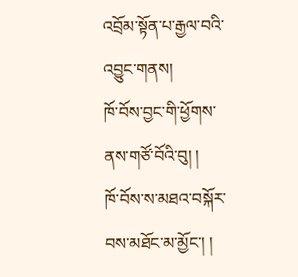འབྲོམ་སྟོན་པ་རྒྱལ་བའི་འབྱུང་གནས།
ཁོ་བོས་བྱང་གི་ཕྱོགས་ནས་གཙོ་བོའི་བུ། །
ཁོ་བོས་ས་མཐའ་བསྐོར་བས་མཐོང་མ་མྱོང་། །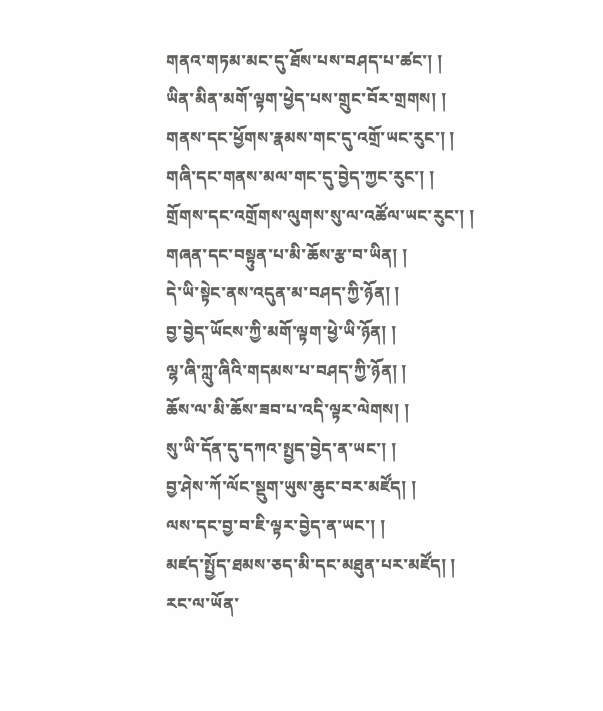གནའ་གཏམ་མང་དུ་ཐོས་པས་བཤད་པ་ཚང་། །
ཡིན་མིན་མགོ་ལྟག་ཕྱེད་པས་གྲུང་བོར་གྲགས། །
གནས་དང་ཕྱོགས་རྣམས་གང་དུ་འགྲོ་ཡང་རུང་། །
གཞི་དང་གནས་མལ་གང་དུ་བྱེད་ཀྱང་རུང་། །
གྲོགས་དང་འགྲོགས་ལུགས་སུ་ལ་འཚོལ་ཡང་རུང་། །
གཞན་དང་བསྟུན་པ་མི་ཆོས་རྩ་བ་ཡིན། །
དེ་ཡི་སྟེང་ནས་འདུན་མ་བཤད་ཀྱི་ཉོན། །
བྱ་བྱེད་ཡོངས་ཀྱི་མགོ་ལྟག་ཕྱེ་ཡི་ཉོན། །
ལྷ་ཞི་ཀླུ་ཞིའི་གདམས་པ་བཤད་ཀྱི་ཉོན། །
ཆོས་ལ་མི་ཆོས་ཟབ་པ་འདི་ལྟར་ལེགས། །
སུ་ཡི་དོན་དུ་དཀའ་སྤྱད་བྱེད་ན་ཡང་། །
བྱ་ཤེས་ཀོ་ལོང་སྡུག་ཡུས་ཆུང་བར་མཛོད། །
ལས་དང་བྱ་བ་ཇི་ལྟར་བྱེད་ན་ཡང་། །
མཛད་སྤྱོད་ཐམས་ཅད་མི་དང་མཐུན་པར་མཛོད། །
རང་ལ་ཡོན་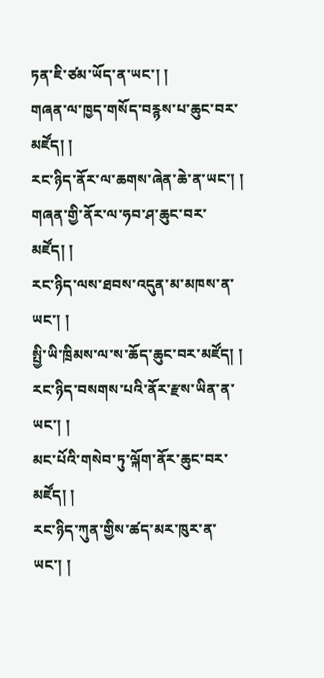ཏན་ཇི་ཙམ་ཡོད་ན་ཡང་། །
གཞན་ལ་ཁྱད་གསོད་བརྙས་པ་ཆུང་བར་མཛོད། །
རང་ཉིད་ནོར་ལ་ཆགས་ཞེན་ཆེ་ན་ཡང་། །
གཞན་གྱི་ནོར་ལ་ཧབ་ཤ་ཆུང་བར་མཛོད། །
རང་ཉིད་ལས་ཐབས་འདུན་མ་མཁས་ན་ཡང་། །
སྤྱི་ཡི་ཁྲིམས་ལ་ས་ཆོད་ཆུང་བར་མཛོད། །
རང་ཉིད་བསགས་པའི་ནོར་རྫས་ཡིན་ན་ཡང་། །
མང་པོའི་གསེབ་ཏུ་ལྐོག་ནོར་ཆུང་བར་མཛོད། །
རང་ཉིད་ཀུན་གྱིས་ཚད་མར་ཁུར་ན་ཡང་། །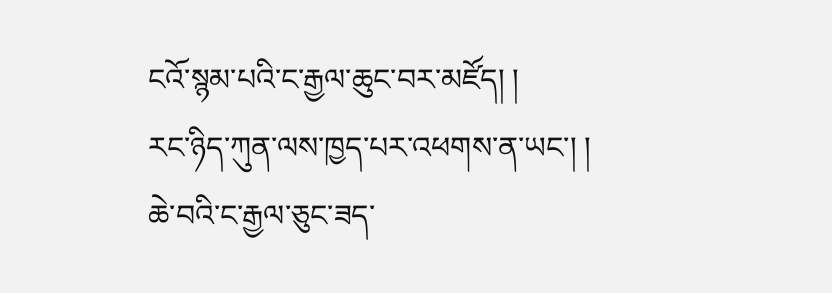ངའོ་སྙམ་པའི་ང་རྒྱལ་ཆུང་བར་མཛོད། །
རང་ཉིད་ཀུན་ལས་ཁྱད་པར་འཕགས་ན་ཡང་། །
ཆེ་བའི་ང་རྒྱལ་ཅུང་ཟད་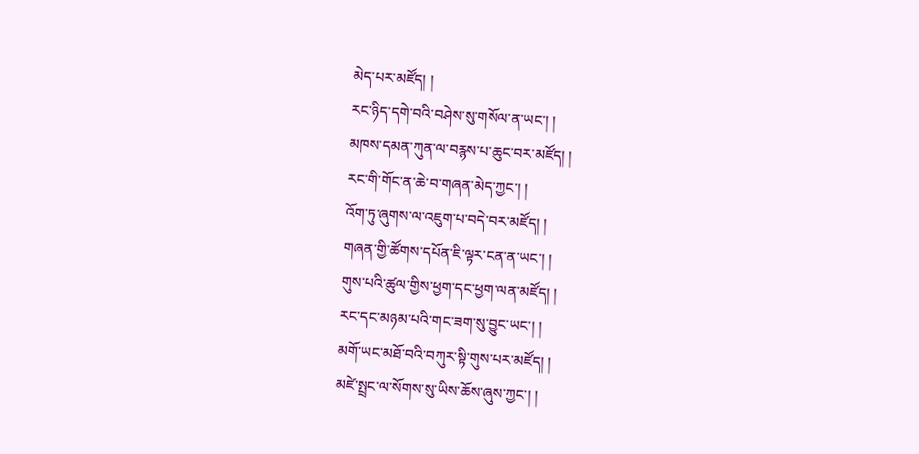མེད་པར་མཛོད། །
རང་ཉིད་དགེ་བའི་བཤེས་སུ་གསོལ་ན་ཡང་། །
མཁས་དམན་ཀུན་ལ་བརྙས་པ་ཆུང་བར་མཛོད། །
རང་གི་གོང་ན་ཆེ་བ་གཞན་མེད་ཀྱང་། །
འོག་ཏུ་ཞུགས་ལ་འཇུག་པ་བདེ་བར་མཛོད། །
གཞན་གྱི་ཚོགས་དཔོན་ཇི་ལྟར་ངན་ན་ཡང་། །
གུས་པའི་ཚུལ་གྱིས་ཕྱག་དང་ཕྱག་ལན་མཛོད། །
རང་དང་མཉམ་པའི་གང་ཟག་སུ་བྱུང་ཡང་། །
མགོ་ཡང་མཐོ་བའི་བཀུར་སྟི་གུས་པར་མཛོད། །
མཛེ་སྤྲང་ལ་སོགས་སུ་ཡིས་ཆོས་ཞུས་ཀྱང་། །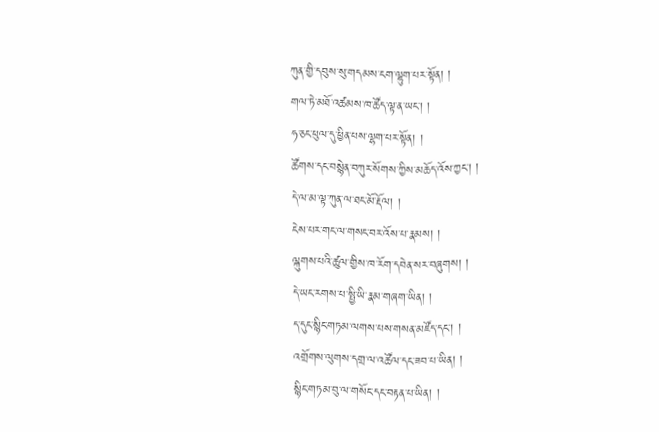ཀུན་གྱི་དབུས་སུ་གདམས་ངག་ལྷུག་པར་སྟོན། །
གལ་ཏེ་མཐོ་འཚམས་ཁ་ཚོད་ལྟ་ན་ཡང་། །
ཧ་ཅང་ཕུལ་དུ་ཕྱིན་པས་ལྷག་པར་སྟོན། །
ཚོགས་དང་བསྙེན་བཀུར་སོགས་ཀྱིས་མཆོད་འོས་ཀྱང་། །
དེ་ལ་མ་ལྟ་ཀུན་ལ་ཐང་མོ་རྡོལ། །
ངེས་པར་གང་ལ་གསང་བར་འོས་པ་རྣམས། །
ལྐུགས་པའི་ཚུལ་གྱིས་ཁ་རོག་དབེན་སར་བཞུགས། །
དེ་ཡང་རགས་པ་སྤྱི་ཡི་རྣམ་གཞག་ཡིན། །
ད་དུང་སྙིང་གཏམ་ལགས་པས་གསན་མཛོད་དང་། །
འགྲོགས་ལུགས་དགྲ་ལ་འཚོལ་དང་ཟབ་པ་ཡིན། །
སྙིང་གཏམ་བུ་ལ་གསོང་དང་བརྟན་པ་ཡིན། །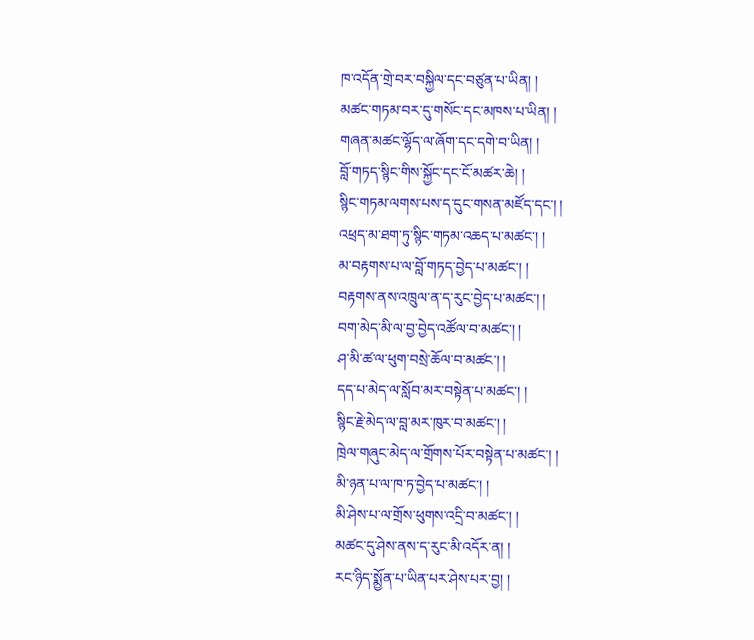ཁ་འདོན་གྲེ་བར་བསྐྱིལ་དང་བཙུན་པ་ཡིན། །
མཚང་གཏམ་བར་དུ་གསོང་དང་མཁས་པ་ཡིན། །
གཞན་མཚང་ལྷོད་ལ་ཞོག་དང་དགེ་བ་ཡིན། །
བློ་གཏད་སྙིང་གིས་སྐྱོང་དང་ངོ་མཚར་ཆེ། །
སྙིང་གཏམ་ལགས་པས་ད་དུང་གསན་མཛོད་དང་། །
འཕྲད་མ་ཐག་ཏུ་སྙིང་གཏམ་འཆད་པ་མཚང་། །
མ་བརྟགས་པ་ལ་བློ་གཏད་བྱེད་པ་མཚང་། །
བརྟགས་ནས་འཁྲུལ་ན་ད་རུང་བྱེད་པ་མཚང་། །
བག་མེད་མི་ལ་བྱ་བྱེད་འཚོལ་བ་མཚང་། །
ཤ་མི་ཚ་ལ་ཕུག་བསྲེ་ཆོལ་བ་མཚང་། །
དད་པ་མེད་ལ་སློབ་མར་བསྟེན་པ་མཚང་། །
སྙིང་རྗེ་མེད་ལ་བླ་མར་ཁུར་བ་མཚང་། །
ཁྲེལ་གཞུང་མེད་ལ་གྲོགས་པོར་བསྟེན་པ་མཚང་། །
མི་ཉན་པ་ལ་ཁ་ཏ་བྱེད་པ་མཚང་། །
མི་ཤེས་པ་ལ་གྲོས་ཕུགས་འདྲི་བ་མཚང་། །
མཚང་དུ་ཤེས་ནས་ད་རུང་མི་འདོར་ན། །
རང་ཉིད་སྨྱོན་པ་ཡིན་པར་ཤེས་པར་བྱ། །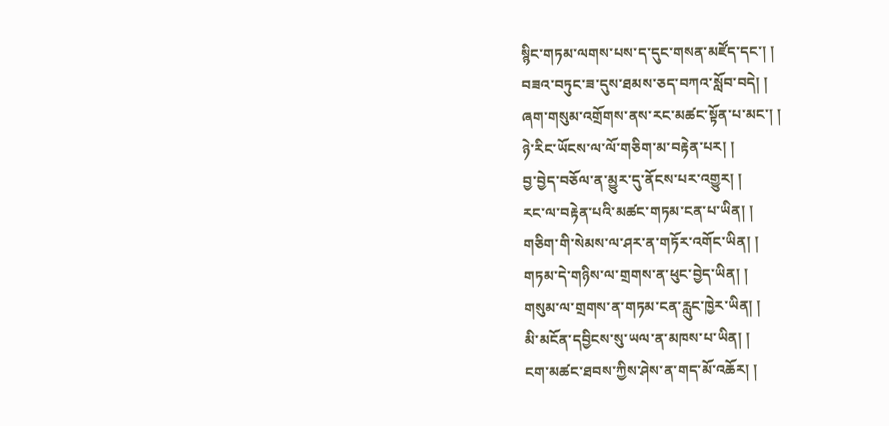སྙིང་གཏམ་ལགས་པས་ད་དུང་གསན་མཛོད་དང་། །
བཟའ་བཏུང་ཟ་དུས་ཐམས་ཅད་བཀའ་སློབ་བདེ། །
ཞག་གསུམ་འགྲོགས་ནས་རང་མཚང་སྟོན་པ་མང་། །
ཉེ་རིང་ཡོངས་ལ་ལོ་གཅིག་མ་བརྟེན་པར། །
བྱ་བྱེད་བཅོལ་ན་མྱུར་དུ་ནོངས་པར་འགྱུར། །
རང་ལ་བརྟེན་པའི་མཚང་གཏམ་ངན་པ་ཡིན། །
གཅིག་གི་སེམས་ལ་ཤར་ན་གཏོར་འགོང་ཡིན། །
གཏམ་དེ་གཉིས་ལ་གྲགས་ན་ཕུང་བྱེད་ཡིན། །
གསུམ་ལ་གྲགས་ན་གཏམ་ངན་རླུང་ཁྱེར་ཡིན། །
མི་མངོན་དབྱིངས་སུ་ཡལ་ན་མཁས་པ་ཡིན། །
ངག་མཚང་ཐབས་ཀྱིས་ཤེས་ན་གད་མོ་འཆོར། །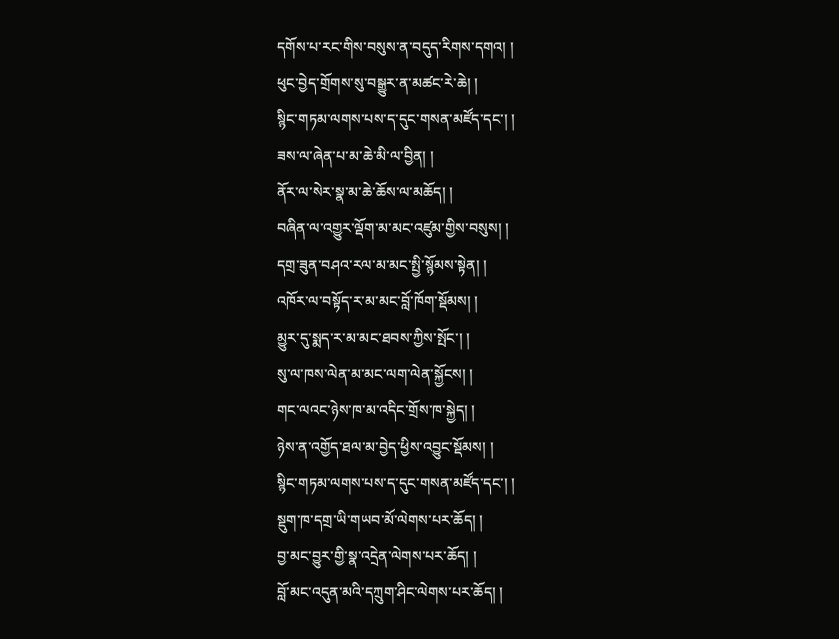དགོས་པ་རང་གིས་བསུས་ན་བདུད་རིགས་དགའ། །
ཕུང་བྱེད་གྲོགས་སུ་བསྒྱུར་ན་མཚང་རེ་ཆེ། །
སྙིང་གཏམ་ལགས་པས་ད་དུང་གསན་མཛོད་དང་། །
ཟས་ལ་ཞེན་པ་མ་ཆེ་མི་ལ་བྱིན། །
ནོར་ལ་སེར་སྣ་མ་ཆེ་ཆོས་ལ་མཆོད། །
བཞིན་ལ་འགྱུར་ལྡོག་མ་མང་འཛུམ་གྱིས་བསུས། །
དགྲ་ཟུན་བཤའ་རལ་མ་མང་སྤྱི་སྙོམས་སྟེན། །
འཁོར་ལ་བསྟོད་ར་མ་མང་བློ་ཁོག་སྡོམས། །
མྱུར་དུ་སྨད་ར་མ་མང་ཐབས་ཀྱིས་སྤོང་། །
སུ་ལ་ཁས་ལེན་མ་མང་ལག་ལེན་སྐྱོངས། །
གང་ལའང་ཉེས་ཁ་མ་འདིང་གྲོས་ཁ་སྐྱེད། །
ཉེས་ན་འགྱོད་ཐལ་མ་བྱེད་ཕྱིས་འབྱུང་སྡོམས། །
སྙིང་གཏམ་ལགས་པས་ད་དུང་གསན་མཛོད་དང་། །
སྡུག་ཁ་དགྲ་ཡི་གཡབ་མོ་ལེགས་པར་ཆོད། །
བྱ་མང་བྱུར་གྱི་སྣ་འདྲེན་ལེགས་པར་ཆོད། །
བློ་མང་འདུན་མའི་དཀྲུག་ཤིང་ལེགས་པར་ཆོད། །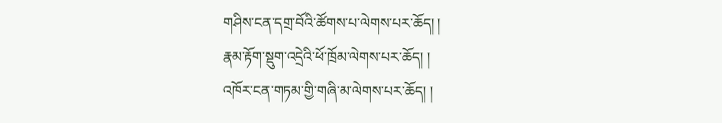གཤིས་ངན་དགྲ་བོའི་ཚོགས་པ་ལེགས་པར་ཆོད། །
རྣམ་རྟོག་སྡུག་འདྲེའི་ཕོ་ཁྲོམ་ལེགས་པར་ཆོད། །
འཁོར་ངན་གཏམ་གྱི་གཞི་མ་ལེགས་པར་ཆོད། །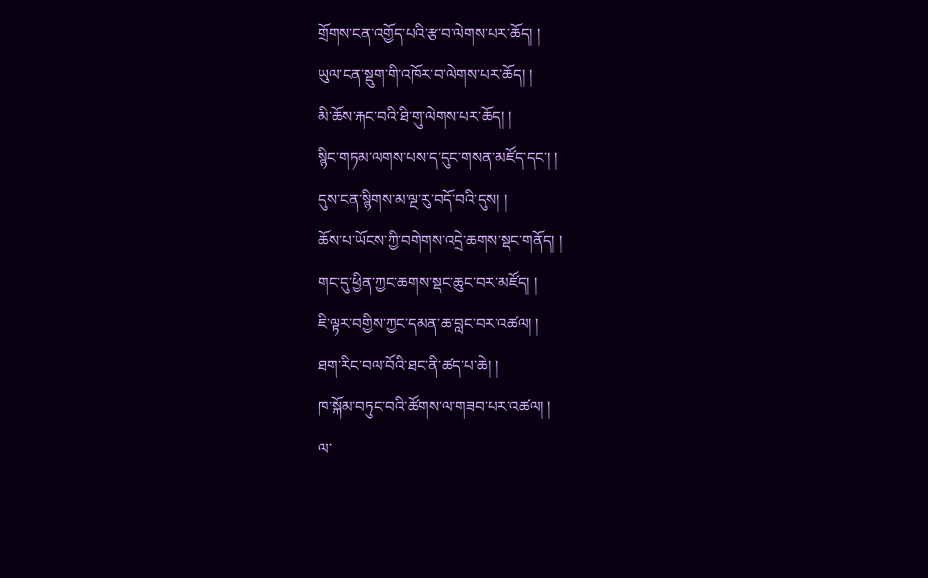གྲོགས་ངན་འགྱོད་པའི་རྩ་བ་ལེགས་པར་ཆོད། །
ཡུལ་ངན་སྡུག་གི་འཁོར་བ་ལེགས་པར་ཆོད། །
མི་ཆོས་རྐང་བའི་ཐི་གུ་ལེགས་པར་ཆོད། །
སྙིང་གཏམ་ལགས་པས་ད་དུང་གསན་མཛོད་དང་། །
དུས་ངན་སྙིགས་མ་ལྔ་རུ་བདོ་བའི་དུས། །
ཆོས་པ་ཡོངས་ཀྱི་བགེགས་འདྲེ་ཆགས་སྡང་གནོད། །
གང་དུ་ཕྱིན་ཀྱང་ཆགས་སྡང་ཆུང་བར་མཛོད། །
ཇི་ལྟར་བགྱིས་ཀྱང་དམན་ཆ་བླང་བར་འཚལ། །
ཐག་རིང་བལ་བོའི་ཐང་ནི་ཚད་པ་ཆེ། །
ཁ་སྐོམ་བཏུང་བའི་ཚོགས་ལ་གཟབ་པར་འཚལ། །
ལ་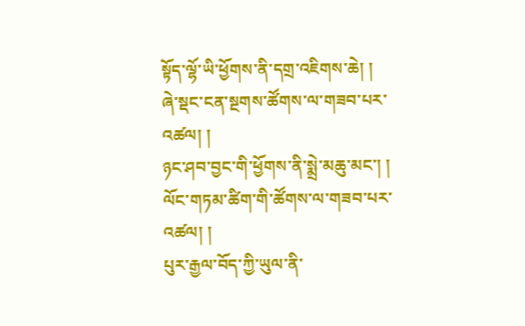སྟོད་ལྷོ་ཡི་ཕྱོགས་ནི་དགྲ་འཇིགས་ཆེ། །
ཞེ་སྡང་ངན་སྔགས་ཚོགས་ལ་གཟབ་པར་འཚལ། །
ཉང་ཤབ་བྱང་གི་ཕྱོགས་ནི་སྨྲེ་མཆུ་མང་། །
ལོང་གཏམ་ཚིག་གི་ཚོགས་ལ་གཟབ་པར་འཚལ། །
པུར་རྒྱལ་བོད་ཀྱི་ཡུལ་ནི་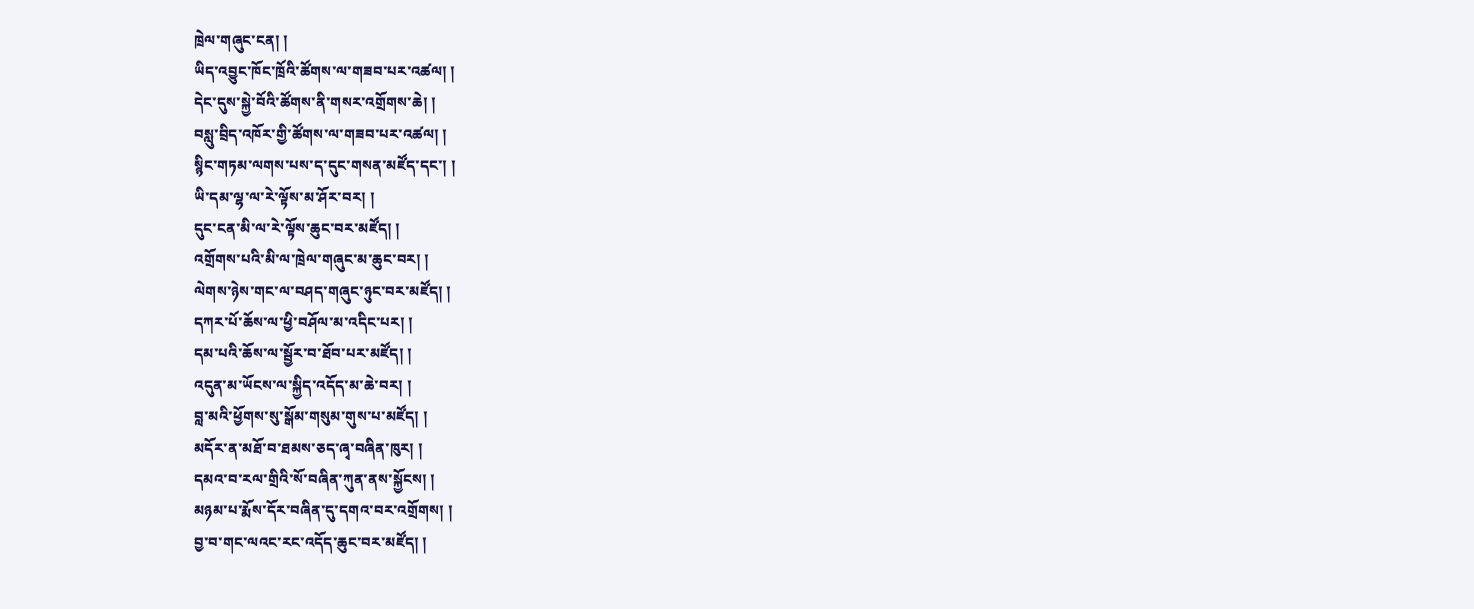ཁྲེལ་གཞུང་ངན། །
ཡིད་འབྱུང་ཁོང་ཁྲོའི་ཚོགས་ལ་གཟབ་པར་འཚལ། །
དེང་དུས་སྐྱེ་བོའི་ཚོགས་ནི་གསར་འགྲོགས་ཆེ། །
བསླུ་བྲིད་འཁོར་གྱི་ཚོགས་ལ་གཟབ་པར་འཚལ། །
སྙིང་གཏམ་ལགས་པས་ད་དུང་གསན་མཛོད་དང་། །
ཡི་དམ་ལྷ་ལ་རེ་ལྟོས་མ་ཤོར་བར། །
དུང་ངན་མི་ལ་རེ་ལྟོས་ཆུང་བར་མཛོད། །
འགྲོགས་པའི་མི་ལ་ཁྲེལ་གཞུང་མ་ཆུང་བར། །
ལེགས་ཉེས་གང་ལ་བཤད་གཞུང་ཉུང་བར་མཛོད། །
དཀར་པོ་ཆོས་ལ་ཕྱི་བཤོལ་མ་འདིང་པར། །
དམ་པའི་ཆོས་ལ་སྦྱོར་བ་ཐོབ་པར་མཛོད། །
འདུན་མ་ཡོངས་ལ་སྐྱིད་འདོད་མ་ཆེ་བར། །
བླ་མའི་ཕྱོགས་སུ་སྒོམ་གསུམ་གུས་པ་མཛོད། །
མདོར་ན་མཐོ་བ་ཐམས་ཅད་ཞྭ་བཞིན་ཁུར། །
དམའ་བ་རལ་གྲིའི་སོ་བཞིན་ཀུན་ནས་སྐྱོངས། །
མཉམ་པ་རྨོས་དོར་བཞིན་དུ་དགའ་བར་འགྲོགས། །
བྱ་བ་གང་ལའང་རང་འདོད་ཆུང་བར་མཛོད། །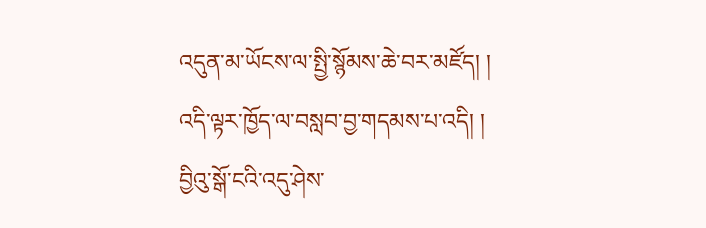འདུན་མ་ཡོངས་ལ་སྤྱི་སྙོམས་ཆེ་བར་མཛོད། །
འདི་ལྟར་ཁྱོད་ལ་བསླབ་བྱ་གདམས་པ་འདི། །
བྱིའུ་སྒོ་ངའི་འདུ་ཤེས་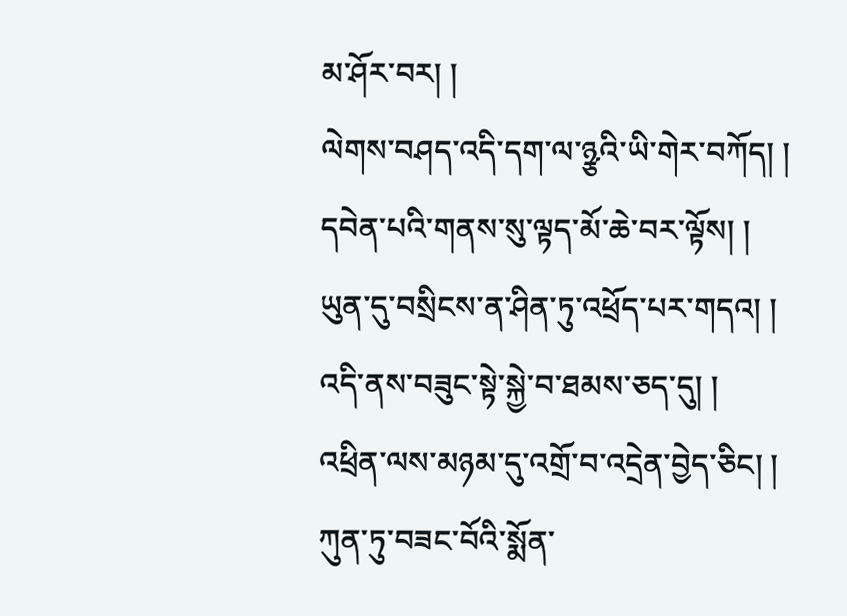མ་ཤོར་བར། །
ལེགས་བཤད་འདི་དག་ལ་ཉྩའི་ཡི་གེར་བཀོད། །
དབེན་པའི་གནས་སུ་ལྟད་མོ་ཆེ་བར་ལྟོས། །
ཡུན་དུ་བསྲིངས་ན་ཤིན་ཏུ་འཕྲོད་པར་གདའ། །
འདི་ནས་བཟུང་སྟེ་སྐྱེ་བ་ཐམས་ཅད་དུ། །
འཕྲིན་ལས་མཉམ་དུ་འགྲོ་བ་འདྲེན་བྱེད་ཅིང། །
ཀུན་ཏུ་བཟང་བོའི་སྨོན་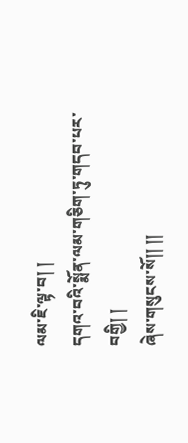ལམ་ཇི་ལྟ་བ། །
དགའ་བའི་སྨོན་ལམ་གཅིག་ཏུ་གདབ་པར་བགྱི། །
ཞེས་གསུངས་སོ།། །།